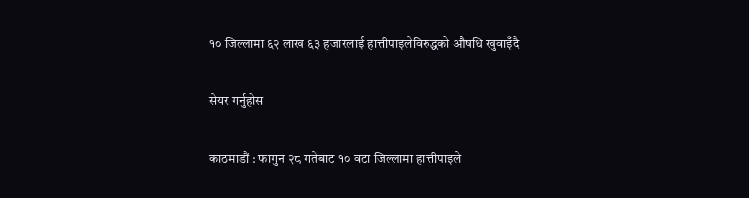१० जिल्लामा ६२ लाख ६३ हजारलाई हात्तीपाइलेविरुद्धको औषधि खुवाइँदै

सेयर गर्नुहोस

काठमाडौं : फागुन २८ गतेबाट १० वटा जिल्लामा हात्तीपाइले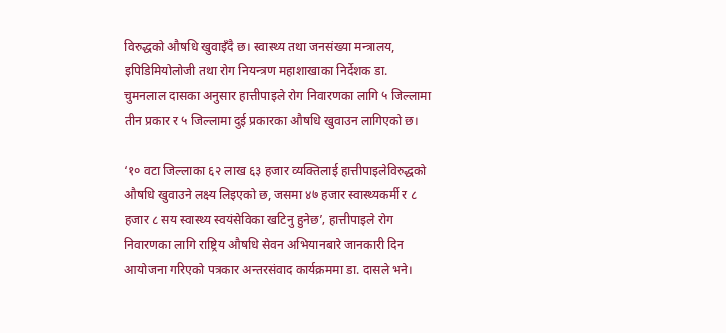विरुद्धको औषधि खुवाइँदै छ। स्वास्थ्य तथा जनसंख्या मन्त्रालय, इपिडिमियोलोजी तथा रोग नियन्त्रण महाशाखाका निर्देशक डा. चुमनलाल दासका अनुसार हात्तीपाइले रोग निवारणका लागि ५ जिल्लामा तीन प्रकार र ५ जिल्लामा दुई प्रकारका औषधि खुवाउन लागिएको छ।

‘१० वटा जिल्लाका ६२ लाख ६३ हजार व्यक्तिलाई हात्तीपाइलेविरुद्धको औषधि खुवाउने लक्ष्य लिइएको छ, जसमा ४७ हजार स्वास्थ्यकर्मी र ८ हजार ८ सय स्वास्थ्य स्वयंसेविका खटिनु हुनेछ’‚ हात्तीपाइले रोग निवारणका लागि राष्ट्रिय औषधि सेवन अभियानबारे जानकारी दिन आयोजना गरिएको पत्रकार अन्तरसंवाद कार्यक्रममा डा. दासले भने।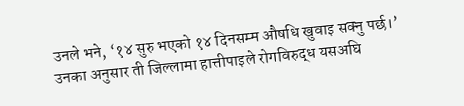उनले भने‚ ‘१४ सुरु भएको १४ दिनसम्म औषधि खुवाइ सक्नु पर्छ।’ उनका अनुसार ती जिल्लामा हात्तीपाइले रोगविरुद्ध यसअघि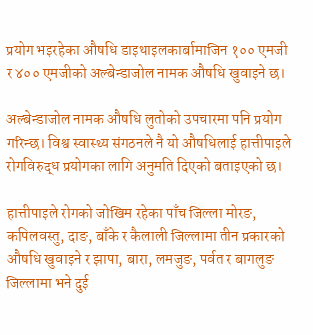प्रयोग भइरहेका औषधि डाइथाइलकार्बामाजिन १०० एमजी र ४०० एमजीको अल्बेन्डाजोल नामक औषधि खुवाइने छ।

अल्बेन्डाजोल नामक औषधि लुतोको उपचारमा पनि प्रयोग गरिन्छ। विश्व स्वास्थ्य संगठनले नै यो औषधिलाई हात्तीपाइले रोगविरुद्ध प्रयोगका लागि अनुमति दिएको बताइएको छ।

हात्तीपाइले रोगको जोखिम रहेका पाँच जिल्ला मोरङ, कपिलवस्तु, दाङ, बाँके र कैलाली जिल्लामा तीन प्रकारको औषधि खुवाइने र झापा, बारा, लमजुङ, पर्वत र बागलुङ जिल्लामा भने दुई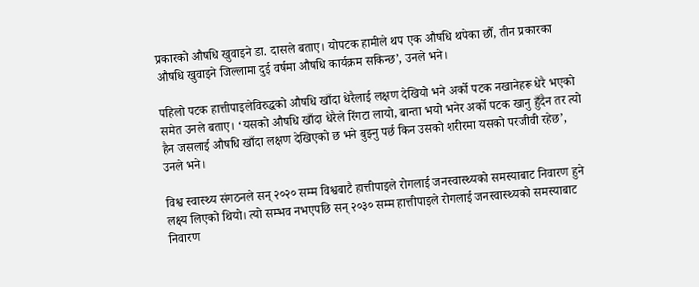प्रकारको औषधि खुवाइने डा. दासले बताए। योपटक हामीले थप एक औषधि थपेका छौँ, तीन प्रकारका औषधि खुवाइने जिल्लामा दुई वर्षमा औषधि कार्यक्रम सकिन्छ’‚ उनले भने।

पहिलो पटक हात्तीपाइलेविरुद्धको औषधि खाँदा धेरैलाई लक्षण देखियो भने अर्को पटक नखानेहरू धेरै भएको समेत उनले बताए। ‘यसको औषधि खाँदा धेरैले रिंगटा लायो, बान्ता भयो भनेर अर्को पटक खानु हुँदैन तर त्यो हैन जसलाई औषधि खाँदा लक्षण देखिएको छ भने बुझ्नु पर्छ किन उसको शरीरमा यसको परजीवी रहेछ’‚ उनले भने।

विश्व स्वास्थ्य संगठनले सन् २०२० सम्म विश्वबाटै हात्तीपाइले रोगलाई जनस्वास्थ्यको समस्याबाट निवारण हुने लक्ष्य लिएको थियो। त्यो सम्भव नभएपछि सन् २०३० सम्म हात्तीपाइले रोगलाई जनस्वास्थ्यको समस्याबाट निवारण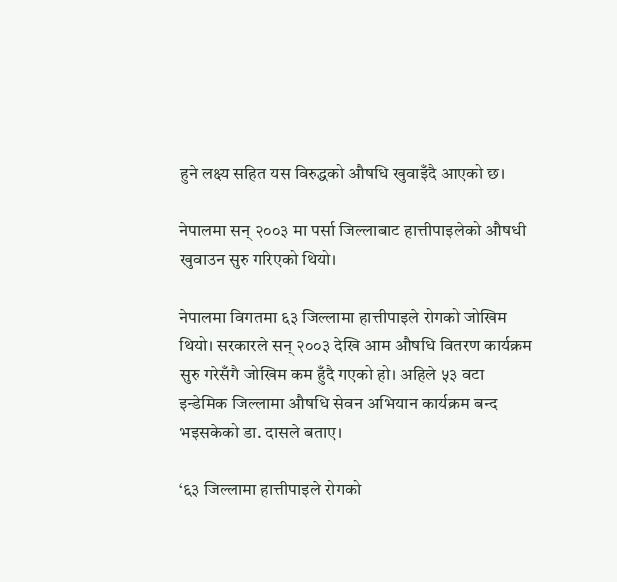हुने लक्ष्य सहित यस विरुद्धको औषधि खुवाइँदै आएको छ।

नेपालमा सन् २००३ मा पर्सा जिल्लाबाट हात्तीपाइलेको औषधी खुवाउन सुरु गरिएको थियो।

नेपालमा विगतमा ६३ जिल्लामा हात्तीपाइले रोगको जोखिम थियो। सरकारले सन् २००३ देखि आम औषधि वितरण कार्यक्रम सुरु गरेसँगै जोखिम कम हुँदै गएको हो। अहिले ५३ वटा इन्डेमिक जिल्लामा औषधि सेवन अभियान कार्यक्रम बन्द भइसकेको डा. दासले बताए।

‘६३ जिल्लामा हात्तीपाइले रोगको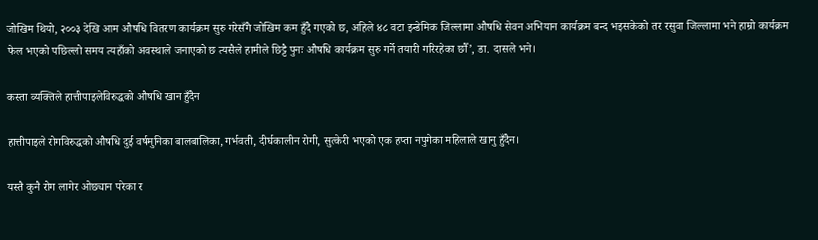जोखिम थियो, २००३ देखि आम औषधि वितरण कार्यक्रम सुरु गरेसँगै जोखिम कम हुँदै गएको छ, अहिले ४८ वटा इन्डेमिक जिल्लामा औषधि सेवन अभियान कार्यक्रम बन्द भइसकेको तर रसुवा जिल्लामा भने हाम्रो कार्यक्रम फेल भएको पछिल्लो समय त्यहाँको अवस्थाले जनाएको छ त्यसैले हामीले छिट्टै पुनः औषधि कार्यक्रम सुरु गर्ने तयारी गरिरहेका छौँ’‚ डा. दासले भने।

कस्ता व्यक्तिले हात्तीपाइलेविरुद्धको औषधि खान हुँदैन

हात्तीपाइले रोगविरुद्धको औषधि दुई वर्षमुनिका बालबालिका, गर्भवती, दीर्घकालीन रोगी, सुत्केरी भएको एक हप्ता नपुगेका महिलाले खानु हुँदैन।

यस्तै कुनै रोग लागेर ओछ्यान परेका र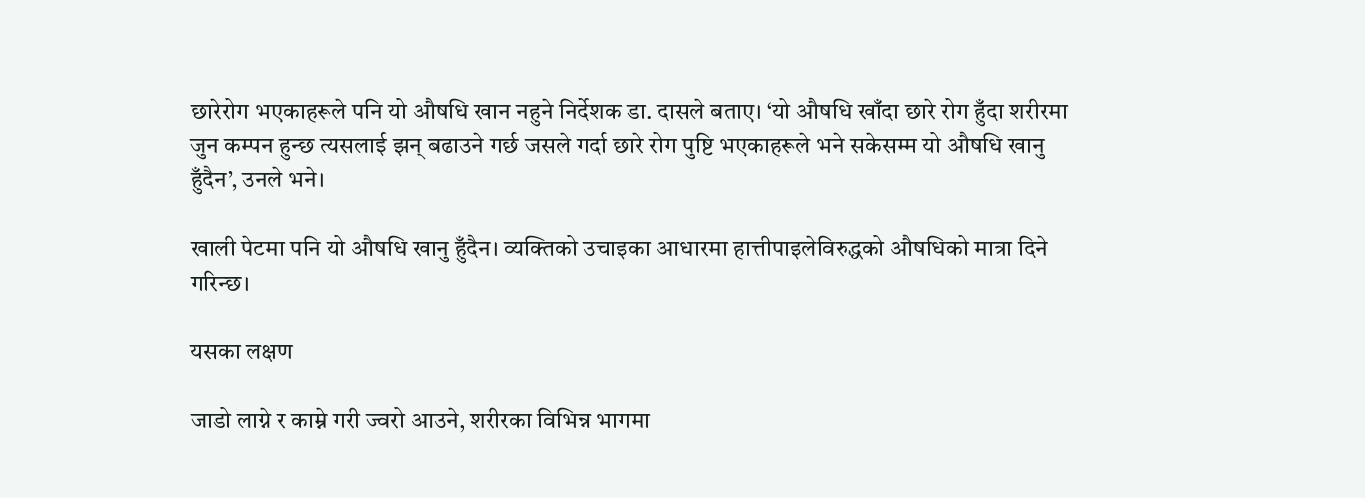छारेरोग भएकाहरूले पनि यो औषधि खान नहुने निर्देशक डा. दासले बताए। ‘यो औषधि खाँदा छारे रोग हुँदा शरीरमा जुन कम्पन हुन्छ त्यसलाई झन् बढाउने गर्छ जसले गर्दा छारे रोग पुष्टि भएकाहरूले भने सकेसम्म यो औषधि खानु हुँदैन’‚ उनले भने।

खाली पेटमा पनि यो औषधि खानु हुँदैन। व्यक्तिको उचाइका आधारमा हात्तीपाइलेविरुद्धको औषधिको मात्रा दिने गरिन्छ।

यसका लक्षण

जाडो लाग्ने र काम्ने गरी ज्वरो आउने, शरीरका विभिन्न भागमा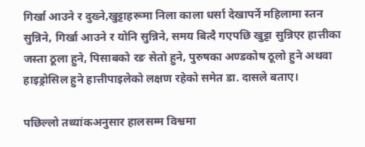गिर्खा आउने र दुख्ने,खुट्टाहरूमा निला काला धर्सा देखापर्ने महिलामा स्तन सुन्निने, गिर्खा आउने र योनि सुन्निने, समय बित्दै गएपछि खुट्टा सुन्निएर हात्तीका जस्ता ठूला हुने, पिसाबको रङ सेतो हुने, पुरुषका अण्डकोष ठूलो हुने अथवा हाइड्रोसिल हुने हात्तीपाइलेको लक्षण रहेको समेत डा. दासले बताए।

पछिल्लो तथ्यांकअनुसार हालसम्म विश्वमा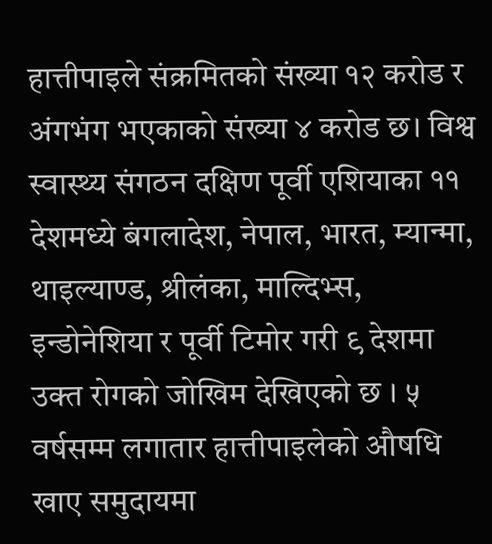हात्तीपाइले संक्रमितको संख्या १२ करोड र अंगभंग भएकाको संख्या ४ करोड छ। विश्व स्वास्थ्य संगठन दक्षिण पूर्वी एशियाका ११ देशमध्ये बंगलादेश, नेपाल, भारत, म्यान्मा, थाइल्याण्ड, श्रीलंका, माल्दिभ्स, इन्डोनेशिया र पूर्वी टिमोर गरी ९ देशमा उक्त रोगको जोखिम देखिएको छ । ५ वर्षसम्म लगातार हात्तीपाइलेको औषधि खाए समुदायमा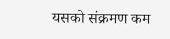यसको संक्रमण कम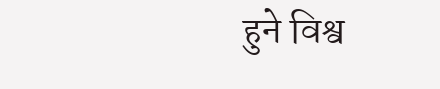हुने विश्व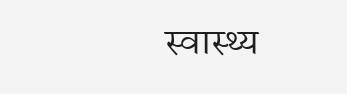स्वास्थ्य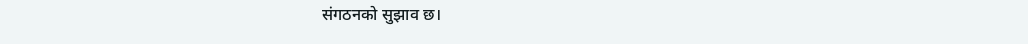संगठनको सुझाव छ।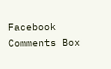Facebook Comments Box